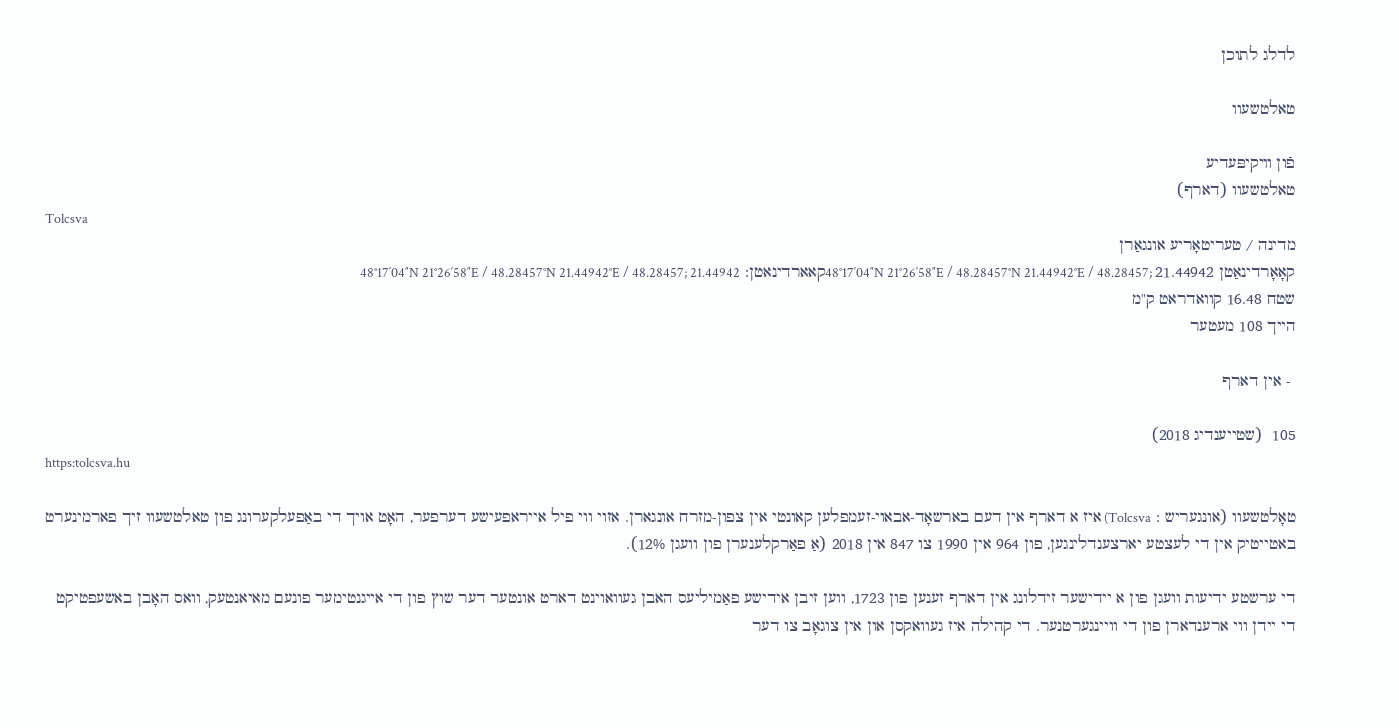לדלג לתוכן

טאלטשעוו

פֿון װיקיפּעדיע
טאלטשעוו (דארף)
Tolcsva
מדינה / טעריטאָריע אונגאַרן
קאָאָרדינאַטן 48°17′04″N 21°26′58″E / 48.28457°N 21.44942°E / 48.28457; 21.44942קאארדינאטן: 48°17′04″N 21°26′58″E / 48.28457°N 21.44942°E / 48.28457; 21.44942
שטח 16.48 קוואדראט ק"מ
הייך 108 מעטער

 ‑ אין דארף

105  (שטייענדיג 2018)
https:tolcsva.hu

טאָלטשעוו (אונגעריש : Tolcsva) איז א דארף אין דעם בארשאָד-אבאוי-זעמפלען קאונטי אין צפון-מזרח אונגארן. אזוי ווי פיל אייראפעישע דערפער, האָט אויך די באַפעלקערונג פון טאלטשעוו זיך פארמינערט באטייטיק אין די לעצטע יארצענדלינגען, פון 964 אין 1990 צו 847 אין 2018 (אַ פאַרקלענערן פון וועגן 12%).

די ערשטע ידיעות וועגן פון א יידישער זידלונג אין דארף זענען פון 1723, ווען זיבן אידישע פאַמיליעס האבן געוואוינט דארט אונטער דער שוץ פון די אייגנטימער פונעם מאיאנטעק, וואס האָבן באשעפטיקט די יידן ווי ארענדארן פון די וויינגערטנער. די קהילה איז געוואקסן און אין צוגאָב צו דער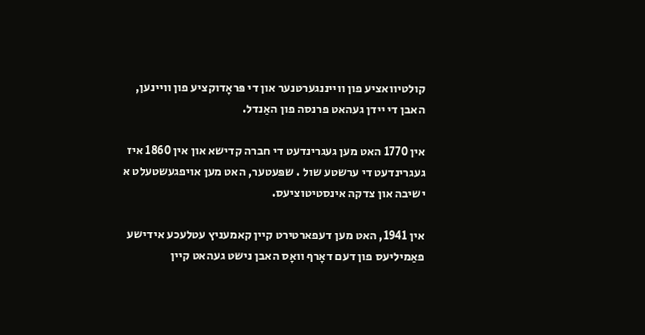קולטיוואציע פון ווייננגערטנער און די פּראָדוקציע פון וויינען, האבן די יידן געהאט פרנסה פון האַנדל.

אין 1770 האט מען געגרינדעט די חברה קדישא און אין 1860 איז געגרינדעט די ערשטע שול . שפּעטער, האט מען אויפגעשטעלט א ישיבה און צדקה אינסטיטוציעס.

אין 1941, האט מען דעפארטירט קיין קאמעניץ עטלעכע אידישע פאַמיליעס פון דעם דאָרף וואָס האבן נישט געהאט קיין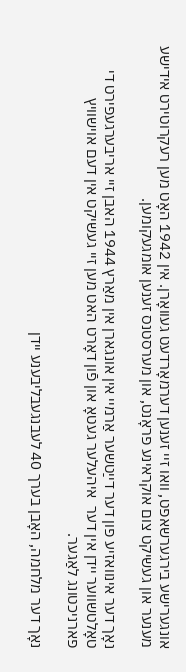אונגערישע בירגערשאפט, וואו זיי זענען דערמאָרדעט געוואָרן. אין 1942 האָט מען רעקרוטירט אידישע מענער און געשיקט צום אוקראינע פראָנט, און מערסטנס זענען אומגעקומען.

נאָך דער אינוואזיע פון דער דייַטשער אַרמיי אין אונגארן אין מאַרץ 1944 האבן זיי אריבערגעפירט די טאָלטשווער יידן אין דער  איהעלער געטאָ און פֿון דאָרט האט מען זיי געשיקט אין דעם אוישוויץ פארניכטונג לאַגער.

נאָך דער מלחמה, האָבן בערך 40 לעבנגעבליבענע יידן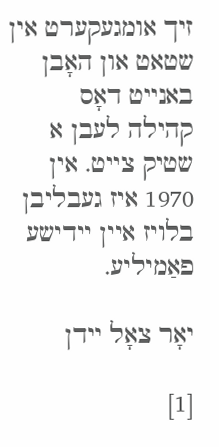זיך אומגעקערט אין שטאט און האָבן באנייט דאָס קהילה לעבן א שטיק צייט. אין 1970 איז געבליבן בלויז איין יידישע פאַמיליע.

יאָר צאָל יידן

[1]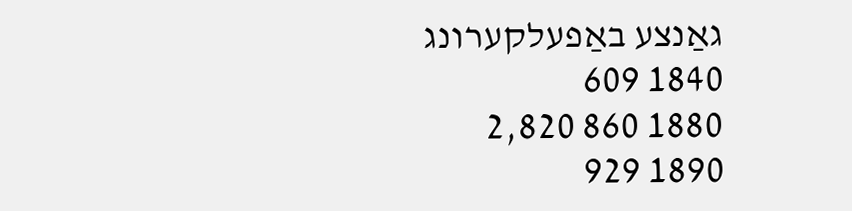גאַנצע באַפעלקערונג
1840 609
1880 860 2,820
1890 929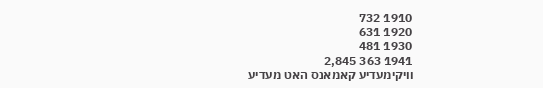1910 732
1920 631
1930 481
1941 363 2,845
וויקימעדיע קאמאנס האט מעדיע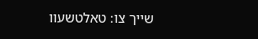שייך צו: טאלטשעוו